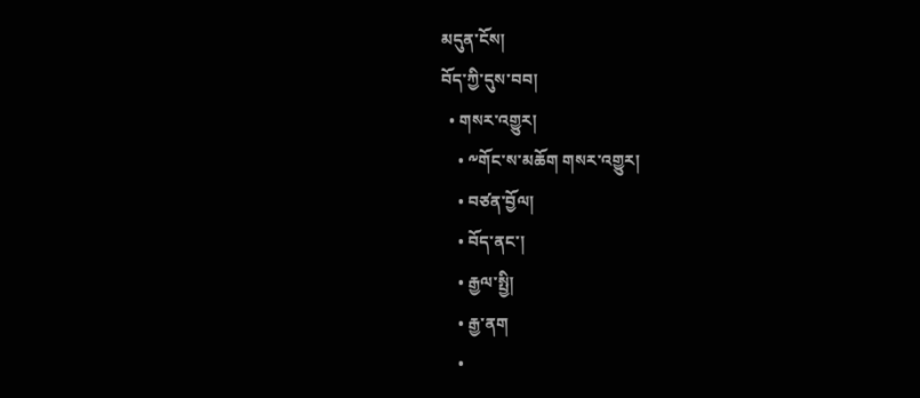མདུན་ངོས།
བོད་ཀྱི་དུས་བབ།
  • གསར་འགྱུར།
    • ༸གོང་ས་མཆོག གསར་འགྱུར།
    • བཙན་བྱོལ།
    • བོད་ནང་།
    • རྒྱལ་སྤྱི།
    • རྒྱ་ནག
    •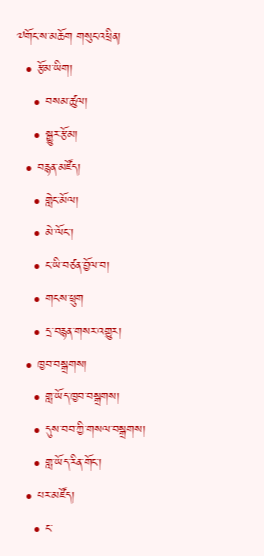༧གོང་ས་མཆོག གསུང་འཕྲིན།
  • རྩོམ་ཡིག།
    • བསམ་ཚུལ།
    • སྒྱུར་རྩོམ།
  • བརྙན་མཛོད།
    • གླེང་མོལ།
    • མེ་ལོང་།
    • ང་ཡི་བཙན་བྱོལ་བ།
    • གངས་ཕྲུག
    • དྲ་བརྙན་གསར་འགྱུར།
  • ཁྱབ་བསྒྲགས།
    • གླ་ཡོད་ཁྱབ་བསྒྲགས།
    • དུས་བབ་ཀྱི་གསལ་བསྒྲགས།
    • གླ་ཡོད་རིན་གོང་།
  • པར་མཛོད།
    • ང་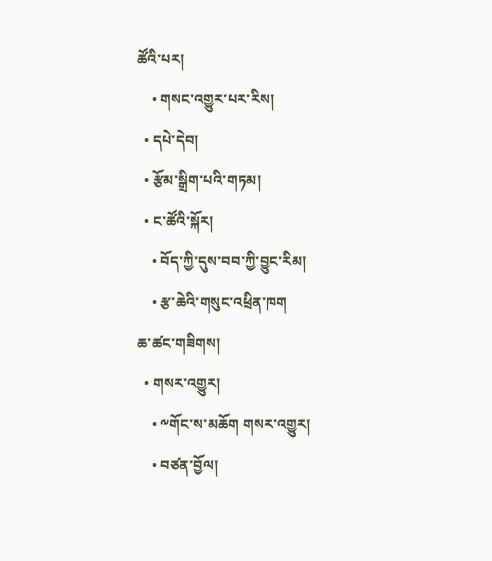ཚོའི་པར།
    • གསང་འགྱུར་པར་རིས།
  • དཔེ་དེབ།
  • རྩོམ་སྒྲིག་པའི་གཏམ།
  • ང་ཚོའི་སྐོར།
    • བོད་ཀྱི་དུས་བབ་ཀྱི་བྱུང་རིམ།
    • རྩ་ཆེའི་གསུང་འཕྲིན་ཁག
ཆ་ཚང་གཟིགས།
  • གསར་འགྱུར།
    • ༸གོང་ས་མཆོག གསར་འགྱུར།
    • བཙན་བྱོལ།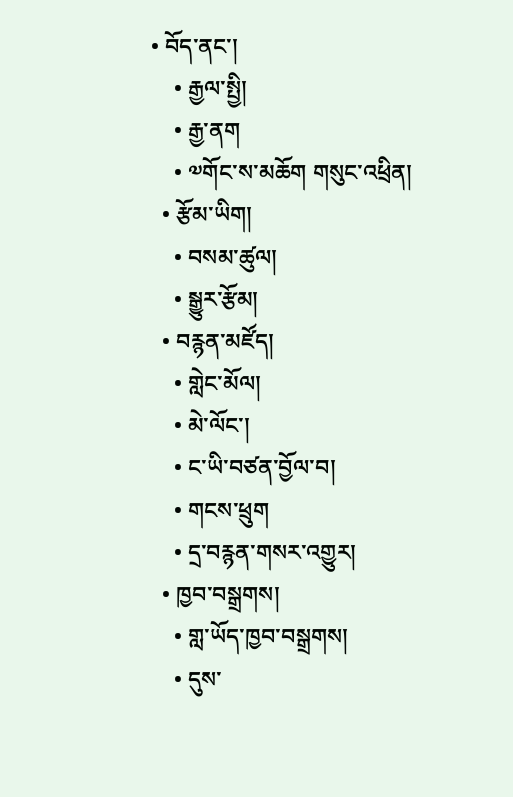• བོད་ནང་།
    • རྒྱལ་སྤྱི།
    • རྒྱ་ནག
    • ༧གོང་ས་མཆོག གསུང་འཕྲིན།
  • རྩོམ་ཡིག།
    • བསམ་ཚུལ།
    • སྒྱུར་རྩོམ།
  • བརྙན་མཛོད།
    • གླེང་མོལ།
    • མེ་ལོང་།
    • ང་ཡི་བཙན་བྱོལ་བ།
    • གངས་ཕྲུག
    • དྲ་བརྙན་གསར་འགྱུར།
  • ཁྱབ་བསྒྲགས།
    • གླ་ཡོད་ཁྱབ་བསྒྲགས།
    • དུས་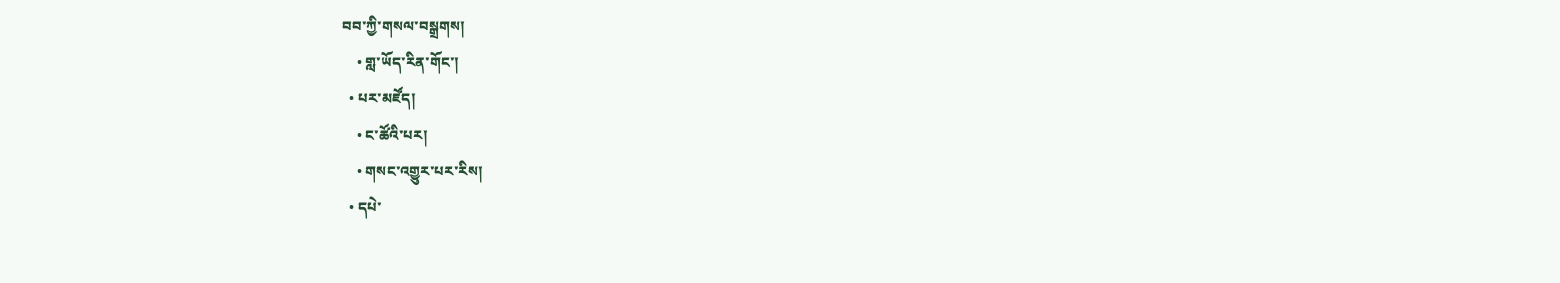བབ་ཀྱི་གསལ་བསྒྲགས།
    • གླ་ཡོད་རིན་གོང་།
  • པར་མཛོད།
    • ང་ཚོའི་པར།
    • གསང་འགྱུར་པར་རིས།
  • དཔེ་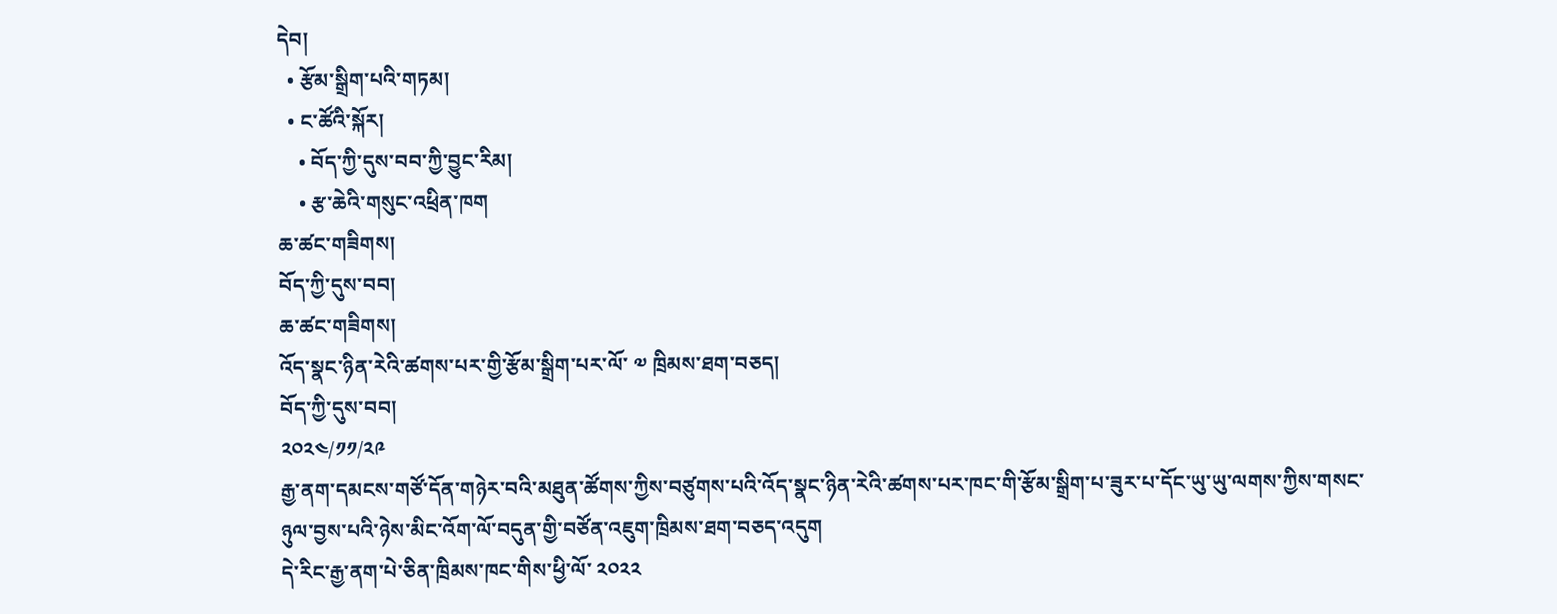དེབ།
  • རྩོམ་སྒྲིག་པའི་གཏམ།
  • ང་ཚོའི་སྐོར།
    • བོད་ཀྱི་དུས་བབ་ཀྱི་བྱུང་རིམ།
    • རྩ་ཆེའི་གསུང་འཕྲིན་ཁག
ཆ་ཚང་གཟིགས།
བོད་ཀྱི་དུས་བབ།
ཆ་ཚང་གཟིགས།
འོད་སྣང་ཉིན་རེའི་ཚགས་པར་གྱི་རྩོམ་སྒྲིག་པར་ལོ་ ༧ ཁྲིམས་ཐག་བཅད།
བོད་ཀྱི་དུས་བབ།
༢༠༢༤/༡༡/༢༩
རྒྱ་ནག་དམངས་གཙོ་དོན་གཉེར་བའི་མཐུན་ཚོགས་ཀྱིས་བཙུགས་པའི་འོད་སྣང་ཉིན་རེའི་ཚགས་པར་ཁང་གི་རྩོམ་སྒྲིག་པ་ཟུར་པ་དོང་ཡུ་ཡུ་ལགས་ཀྱིས་གསང་ཉུལ་བྱས་པའི་ཉེས་མིང་འོག་ལོ་བདུན་གྱི་བཙོན་འཇུག་ཁྲིམས་ཐག་བཅད་འདུག
དེ་རིང་རྒྱ་ནག་པེ་ཅིན་ཁྲིམས་ཁང་གིས་ཕྱི་ལོ་ ༢༠༢༢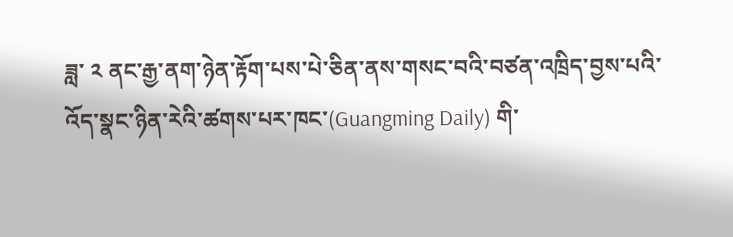ཟླ་ ༢ ནང་རྒྱ་ནག་ཉེན་རྟོག་པས་པེ་ཅིན་ནས་གསང་བའི་བཙན་འཁྲིད་བྱས་པའི་འོད་སྣང་ཉིན་རེའི་ཚགས་པར་ཁང་(Guangming Daily) གི་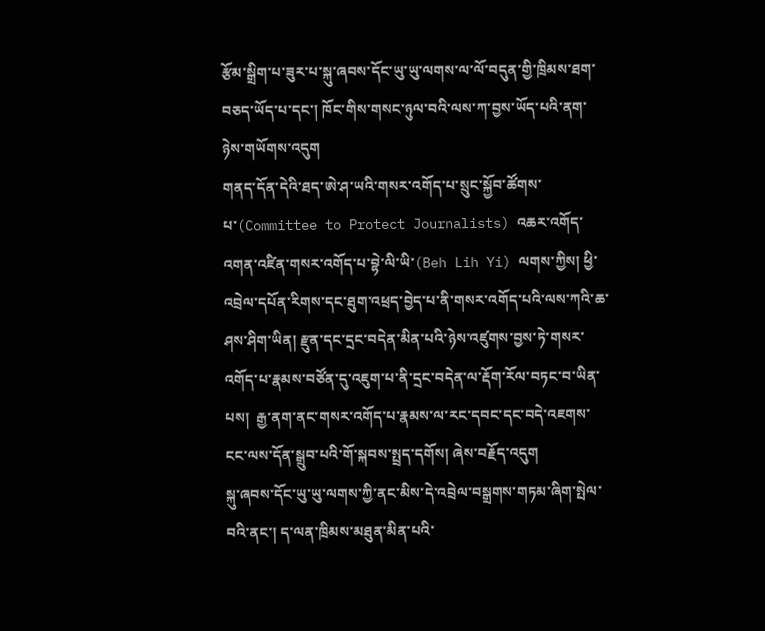རྩོམ་སྒྲིག་པ་ཟུར་པ་སྐུ་ཞབས་དོང་ཡུ་ཡུ་ལགས་ལ་ལོ་བདུན་གྱི་ཁྲིམས་ཐག་བཅད་ཡོད་པ་དང་། ཁོང་གིས་གསང་ཉུལ་བའི་ལས་ཀ་བྱས་ཡོད་པའི་ནག་ཉེས་གཡོགས་འདུག
གནད་དོན་དེའི་ཐད་ཨེ་ཤ་ཡའི་གསར་འགོད་པ་སྲུང་སྐྱོབ་ཚོགས་པ་(Committee to Protect Journalists) འཆར་འགོད་འགན་འཛིན་གསར་འགོད་པ་བྷེ་ལི་ཡི་(Beh Lih Yi) ལགས་ཀྱིས། ཕྱི་འབྲེལ་དཔོན་རིགས་དང་ཐུག་འཕྲད་བྱེད་པ་ནི་གསར་འགོད་པའི་ལས་ཀའི་ཆ་ཤས་ཤིག་ཡིན། རྫུན་དང་དྲང་བདེན་མིན་པའི་ཉེས་འཛུགས་བྱས་ཏེ་གསར་འགོད་པ་རྣམས་བཙོན་དུ་འཇུག་པ་ནི་དྲང་བདེན་ལ་རྡོག་རོལ་བཏང་བ་ཡིན་པས།  རྒྱ་ནག་ནང་གསར་འགོད་པ་རྣམས་ལ་རང་དབང་དང་བདེ་འཇགས་ངང་ལས་དོན་སྒྲུབ་པའི་གོ་སྐབས་སྤྲད་དགོས། ཞེས་བརྗོད་འདུག
སྐུ་ཞབས་དོང་ཡུ་ཡུ་ལགས་ཀྱི་ནང་མིས་དེ་འབྲེལ་བསྒྲགས་གཏམ་ཞིག་སྤེལ་བའི་ནང་། ད་ལན་ཁྲིམས་མཐུན་མིན་པའི་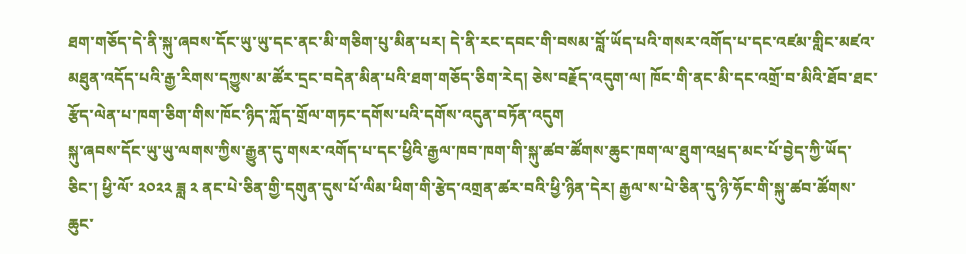ཐག་གཅོད་དེ་ནི་སྐུ་ཞབས་དོང་ཡུ་ཡུ་དང་ནང་མི་གཅིག་པུ་མིན་པར། དེ་ནི་རང་དབང་གི་བསམ་བློ་ཡོད་པའི་གསར་འགོད་པ་དང་འཛམ་གླིང་མཛའ་མཐུན་འདོད་པའི་རྒྱ་རིགས་དཀྱུས་མ་ཚོར་དྲང་བདེན་མིན་པའི་ཐག་གཅོད་ཅིག་རེད། ཅེས་བརྗོད་འདུག་ལ། ཁོང་གི་ནང་མི་དང་འགྲོ་བ་མིའི་ཐོབ་ཐང་རྩོད་ལེན་པ་ཁག་ཅིག་གིས་ཁོང་ཉིད་ཀློད་གྲོལ་གཏང་དགོས་པའི་དགོས་འདུན་བཏོན་འདུག
སྐུ་ཞབས་དོང་ཡུ་ཡུ་ལགས་ཀྱིས་རྒྱུན་དུ་གསར་འགོད་པ་དང་ཕྱིའི་རྒྱལ་ཁབ་ཁག་གི་སྐུ་ཚབ་ཚོགས་ཆུང་ཁག་ལ་ཐུག་འཕྲད་མང་པོ་བྱེད་ཀྱི་ཡོད་ཅིང་། ཕྱི་ལོ་ ༢༠༢༢ ཟླ ༢ ནང་པེ་ཅིན་གྱི་དགུན་དུས་པོ་ལིམ་ཕིག་གི་རྩེད་འགྲན་ཚར་བའི་ཕྱི་ཉིན་དེར། རྒྱལ་ས་པེ་ཅིན་དུ་ཉི་ཧོང་གི་སྐུ་ཚབ་ཚོགས་ཆུང་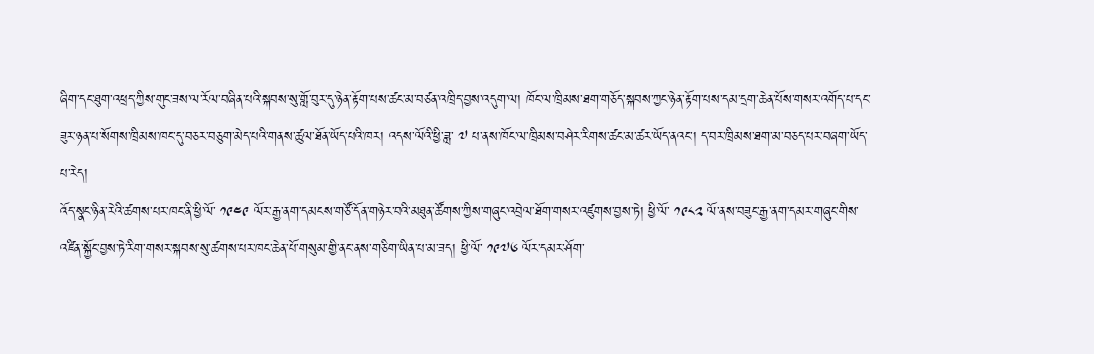ཞིག་དང་ཐུག་འཕྲད་ཀྱིས་གུང་ཟས་ལ་རོལ་བཞིན་པའི་སྐབས་སུ་གློ་བུར་དུ་ཉེན་རྟོག་པས་ཚང་མ་བཙན་འཁྲིད་བྱས་འདུག་ལ། ཁོང་ལ་ཁྲིམས་ཐག་གཅོད་སྐབས་ཀྱང་ཉེན་རྟོག་པས་དམ་དྲག་ཆེན་པོས་གསར་འགོད་པ་དང་ཟུར་ཉན་པ་སོགས་ཁྲིམས་ཁང་དུ་བཅར་བཅུག་མེད་པའི་གནས་ཚུལ་ཐོན་ཡོད་པའི་ཁར། འདས་ལོའི་ཕྱི་ཟླ་ ༧ པ་ནས་ཁོང་ལ་ཁྲིམས་བཤེར་རིགས་ཚང་མ་ཚར་ཡོད་ནའང་། ད་བར་ཁྲིམས་ཐག་མ་བཅད་པར་བཞག་ཡོད་པ་རེད།
འོད་སྣང་ཉིན་རེའི་ཚགས་པར་ཁང་ནི་ཕྱི་ལོ་ ༡༩༤༩ ལོར་རྒྱ་ནག་དམངས་གཙོ་དོན་གཉེར་བའི་མཐུན་ཚོགས་ཀྱིས་གཞུང་འབྲེལ་ཐོག་གསར་འཛུགས་བྱས་ཏེ། ཕྱི་ལོ་ ༡༩༨༢ ལོ་ནས་བཟུང་རྒྱ་ནག་དམར་གཞུང་གིས་འཛིན་སྐྱོང་བྱས་ཏེ་རིག་གསར་སྐབས་སུ་ཚགས་པར་ཁང་ཆེན་པོ་གསུམ་གྱི་ནང་ནས་གཅིག་ཡིན་པ་མ་ཟད། ཕྱི་ལོ་ ༡༩༧༦ ལོར་དམར་ཤོག་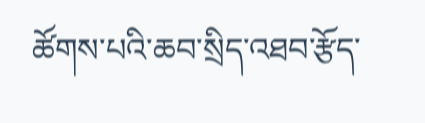ཚོགས་པའི་ཆབ་སྲིད་འཐབ་རྩོད་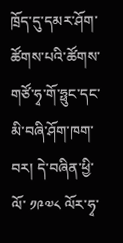ཁྲོད་དུ་དམར་ཤོག་ཚོགས་པའི་ཚོགས་གཙོ་ཧྭ་གོ་ཧྥུང་དང་མི་བཞི་ཤོག་ཁག་བར། དེ་བཞིན་ཕྱི་ལོ་ ༡༩༧༨ ལོར་ཧྭ་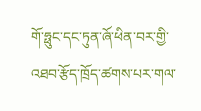གོ་ཧྥུང་དང་ཏུན་ཞོ་ཕིན་བར་གྱི་འཐབ་རྩོད་ཁྲོད་ཚགས་པར་གལ་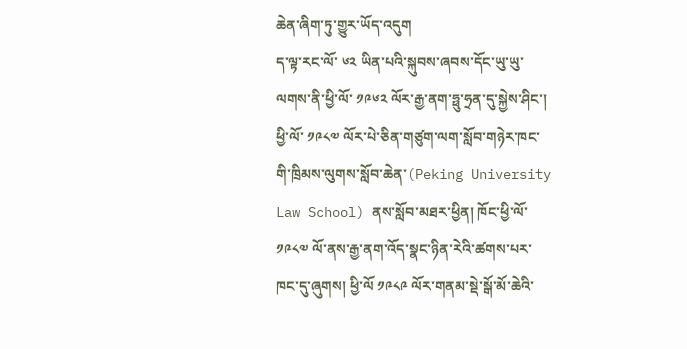ཆེན་ཞིག་ཏུ་གྱུར་ཡོད་འདུག
ད་ལྟ་རང་ལོ་ ༦༢ ཡིན་པའི་སྐུབས་ཞབས་དོང་ཡུ་ཡུ་ལགས་ནི་ཕྱི་ལོ་ ༡༩༦༢ ལོར་རྒྱ་ནག་ཧྥུ་ཧྲན་དུ་སྐྱེས་ཤིང་། ཕྱི་ལོ་ ༡༩༨༧ ལོར་པེ་ཅིན་གཙུག་ལག་སློབ་གཉེར་ཁང་གི་ཁྲིམས་ལུགས་སློབ་ཆེན་(Peking University Law School) ནས་སློབ་མཐར་ཕྱིན། ཁོང་ཕྱི་ལོ་ ༡༩༨༧ ལོ་ནས་རྒྱ་ནག་འོད་སྣང་ཉིན་རེའི་ཚགས་པར་ཁང་དུ་ཞུགས། ཕྱི་ལོ ༡༩༨༩ ལོར་གནམ་སྡེ་སྒོ་མོ་ཆེའི་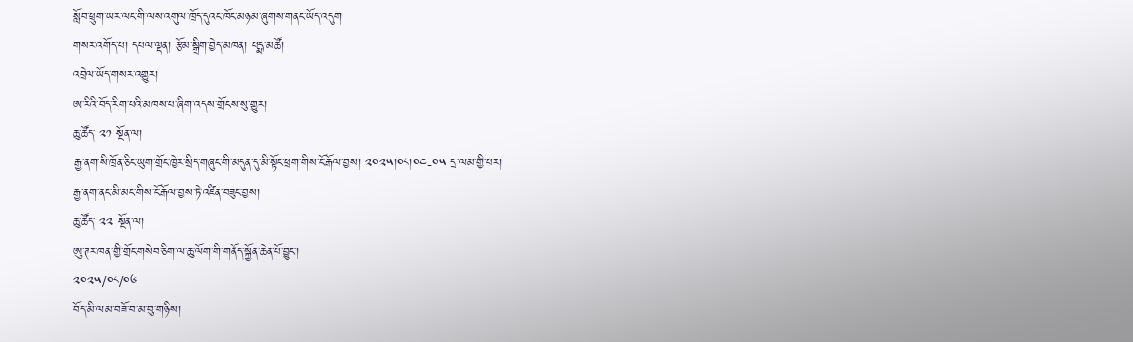སློབ་ཕྲུག་ཡར་ལང་གི་ལས་འགུལ་ཁྲོད་དུའང་ཁོང་མཉམ་ཞུགས་གནང་ཡོད་འདུག
གསར་འགོད་པ། དཔལ་ལྡན། རྩོམ་སྒྲིག་བྱེད་མཁན། པདྨ་མཚོ།
འབྲེལ་ཡོད་གསར་འགྱུར།
ཨ་རིའི་བོད་རིག་པའི་མཁས་པ་ཞིག་འདས་གྲོངས་སུ་གྱུར།
ཆུ་ཚོད་ ༢༡ སྔོན་ལ།
རྒྱ་ནག་སི་ཁྲོན་ཅིང་ཡུག་གྲོང་ཁྱེར་སྲིད་གཞུང་གི་མདུན་དུ་མི་སྟོང་ཕྲག་གིས་ངོ་རྒོལ་བྱས། ༢༠༢༥།༠༨།༠༤-༠༥ དྲ་ལམ་གྱི་པར།
རྒྱ་ནག་ནང་མི་མང་གིས་ངོ་རྒོལ་བྱས་ཏེ་འཛིན་བཟུང་བྱས།
ཆུ་ཚོད་ ༢༢ སྔོན་ལ།
ཨུ་ཊར་ཁན་གྱི་གྲོང་གསེབ་ཅིག་ལ་ཆུ་ལོག་གི་གནོད་སྐྱོན་ཆེན་པོ་བྱུང་།
༢༠༢༥/༠༨/༠༦
བོད་མི་ལམ་བཟོ་བ་མ་བུ་གཉིས།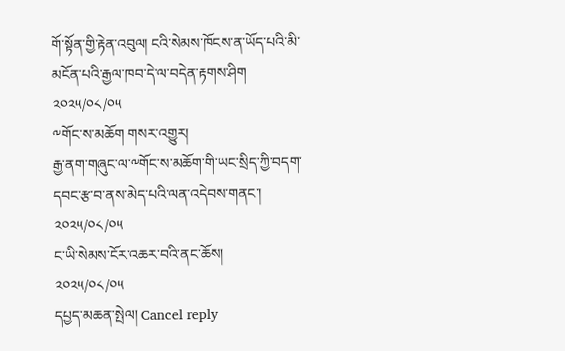གོ་སྟོན་གྱི་རྟེན་འབུལ། ངའི་སེམས་ཁོངས་ན་ཡོད་པའི་མི་མངོན་པའི་རྒྱལ་ཁབ་དེ་ལ་བདེན་རྟགས་ཤིག
༢༠༢༥/༠༨/༠༥
༸གོང་ས་མཆོག གསར་འགྱུར།
རྒྱ་ནག་གཞུང་ལ་༸གོང་ས་མཆོག་གི་ཡང་སྲིད་ཀྱི་བདག་དབང་རྩ་བ་ནས་མེད་པའི་ལན་འདེབས་གནང་།
༢༠༢༥/༠༨/༠༥
ང་ཡི་སེམས་ངོར་འཆར་བའི་ནང་ཆོས།
༢༠༢༥/༠༨/༠༥
དཔྱད་མཆན་སྤེལ། Cancel reply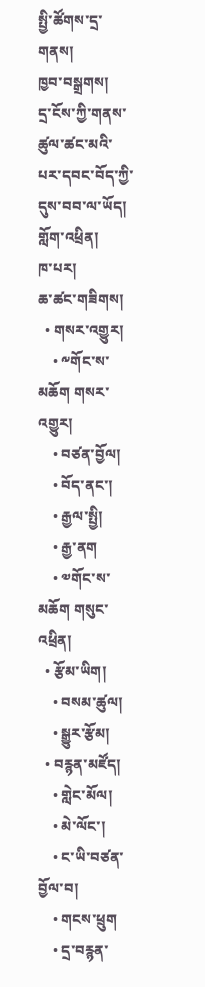སྤྱི་ཚོགས་དྲ་གནས།
ཁྱབ་བསྒྲགས།
དྲ་ངོས་ཀྱི་གནས་ཚུལ་ཚང་མའི་པར་དབང་བོད་ཀྱི་དུས་བབ་ལ་ཡོད།
གློག་འཕྲིན།
ཁ་པར།
ཆ་ཚང་གཟིགས།
  • གསར་འགྱུར།
    • ༸གོང་ས་མཆོག གསར་འགྱུར།
    • བཙན་བྱོལ།
    • བོད་ནང་།
    • རྒྱལ་སྤྱི།
    • རྒྱ་ནག
    • ༧གོང་ས་མཆོག གསུང་འཕྲིན།
  • རྩོམ་ཡིག།
    • བསམ་ཚུལ།
    • སྒྱུར་རྩོམ།
  • བརྙན་མཛོད།
    • གླེང་མོལ།
    • མེ་ལོང་།
    • ང་ཡི་བཙན་བྱོལ་བ།
    • གངས་ཕྲུག
    • དྲ་བརྙན་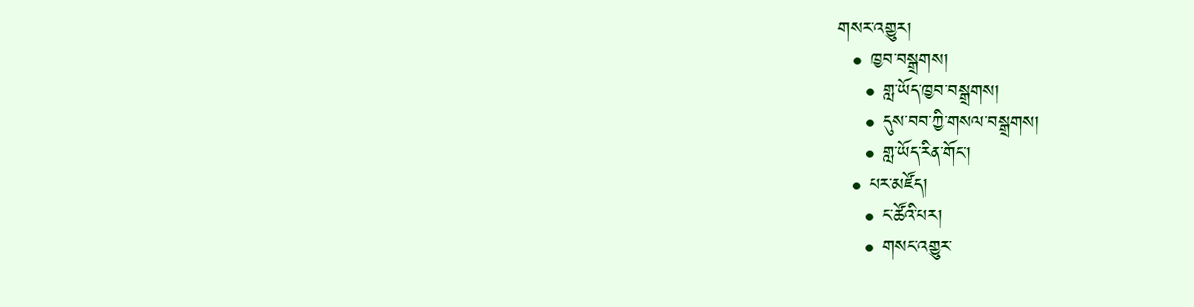གསར་འགྱུར།
  • ཁྱབ་བསྒྲགས།
    • གླ་ཡོད་ཁྱབ་བསྒྲགས།
    • དུས་བབ་ཀྱི་གསལ་བསྒྲགས།
    • གླ་ཡོད་རིན་གོང་།
  • པར་མཛོད།
    • ང་ཚོའི་པར།
    • གསང་འགྱུར་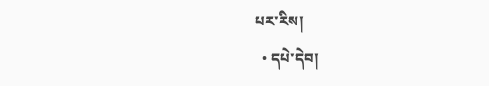པར་རིས།
  • དཔེ་དེབ།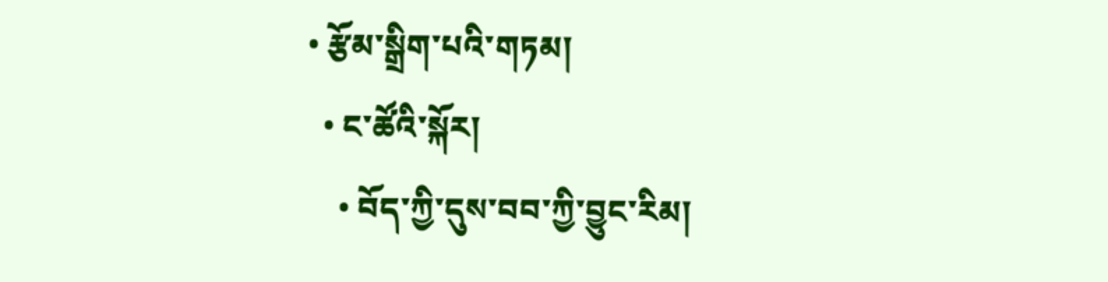• རྩོམ་སྒྲིག་པའི་གཏམ།
  • ང་ཚོའི་སྐོར།
    • བོད་ཀྱི་དུས་བབ་ཀྱི་བྱུང་རིམ།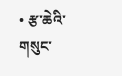• རྩ་ཆེའི་གསུང་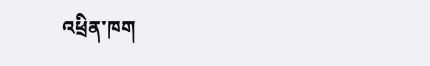འཕྲིན་ཁག